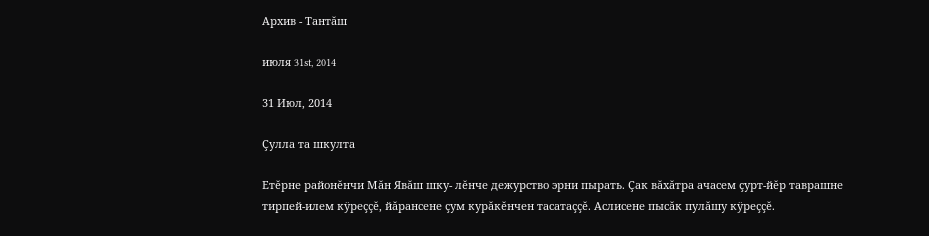Архив - Тантăш

июля 31st, 2014

31 Июл, 2014

Çулла та шкулта

Етĕрне районĕнчи Мăн Явăш шку- лĕнче дежурство эрни пырать. Çак вăхăтра ачасем çурт-йĕр таврашне тирпей-илем кÿреççĕ, йăрансене çум курăкĕнчен тасатаççĕ. Аслисене пысăк пулăшу кÿреççĕ.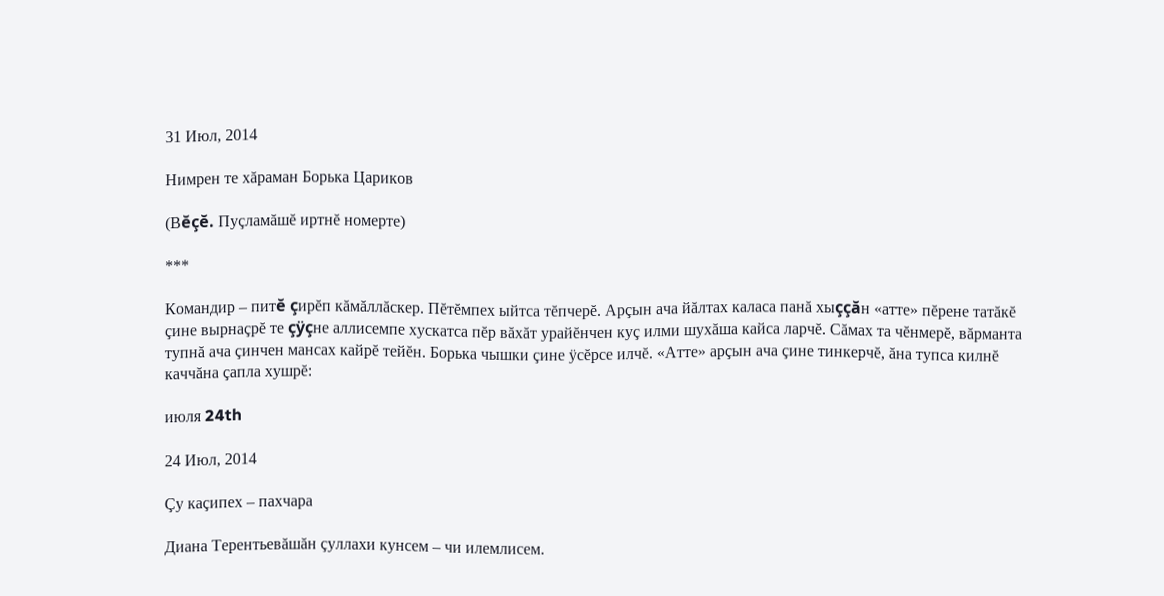31 Июл, 2014

Нимрен те хăраман Борька Цариков

(Вĕçĕ. Пуçламăшĕ иртнĕ номерте)

***

Командир – питĕ çирĕп кăмăллăскер. Пĕтĕмпех ыйтса тĕпчерĕ. Арçын ача йăлтах каласа панă хыççăн «атте» пĕрене татăкĕ çине вырнаçрĕ те çÿçне аллисемпе хускатса пĕр вăхăт урайĕнчен куç илми шухăша кайса ларчĕ. Сăмах та чĕнмерĕ, вăрманта тупнă ача çинчен мансах кайрĕ тейĕн. Борька чышки çине ÿсĕрсе илчĕ. «Атте» арçын ача çине тинкерчĕ, ăна тупса килнĕ каччăна çапла хушрĕ:

июля 24th

24 Июл, 2014

Çу каçипех – пахчара

Диана Терентьевăшăн çуллахи кунсем – чи илемлисем.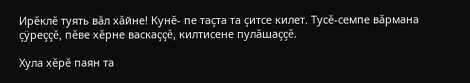Ирĕклĕ туять вăл хăйне! Кунĕ- пе таçта та çитсе килет. Тусĕ-семпе вăрмана çÿреççĕ, пĕве хĕрне васкаççĕ, килтисене пулăшаççĕ.

Хула хĕрĕ паян та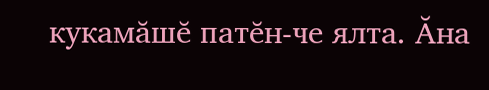кукамăшĕ патĕн-че ялта. Ăна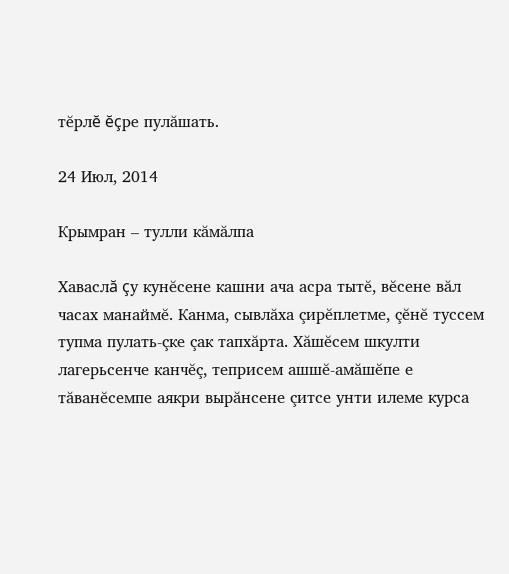тĕрлĕ ĕçре пулăшать.

24 Июл, 2014

Крымран – тулли кăмăлпа

Хаваслă çу кунĕсене кашни ача асра тытĕ, вĕсене вăл часах манаймĕ. Канма, сывлăха çирĕплетме, çĕнĕ туссем тупма пулать-çке çак тапхăрта. Хăшĕсем шкулти лагерьсенче канчĕç, теприсем ашшĕ-амăшĕпе е тăванĕсемпе аякри вырăнсене çитсе унти илеме курса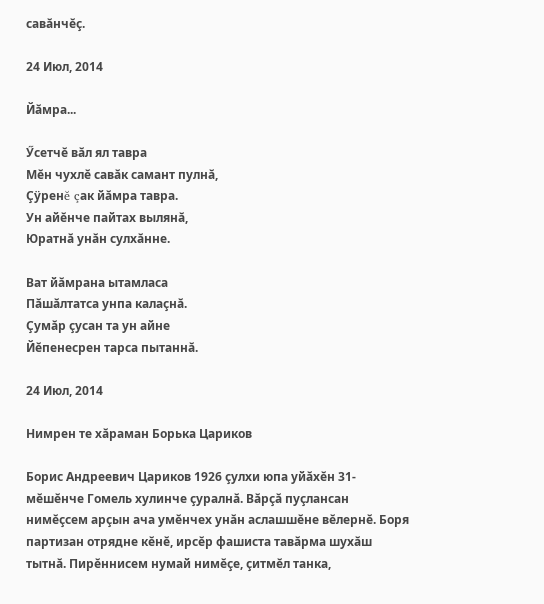савăнчĕç.

24 Июл, 2014

Йăмра...

Ӳсетчĕ вăл ял тавра
Мĕн чухлĕ савăк самант пулнă,
Çÿренĕ çак йăмра тавра.
Ун айĕнче пайтах вылянă,
Юратнă унăн сулхăнне.

Ват йăмрана ытамласа
Пăшăлтатса унпа калаçнă.
Çумăр çусан та ун айне
Йĕпенесрен тарса пытаннă.

24 Июл, 2014

Нимрен те хăраман Борька Цариков

Борис Андреевич Цариков 1926 çулхи юпа уйăхĕн 31-мĕшĕнче Гомель хулинче çуралнă. Вăрçă пуçлансан нимĕçсем арçын ача умĕнчех унăн аслашшĕне вĕлернĕ. Боря партизан отрядне кĕнĕ, ирсĕр фашиста тавăрма шухăш тытнă. Пирĕннисем нумай нимĕçе, çитмĕл танка,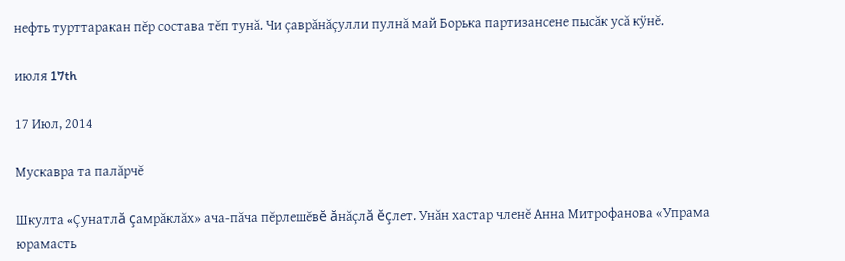нефть турттаракан пĕр состава тĕп тунă. Чи çаврăнăçулли пулнă май Борька партизансене пысăк усă кÿнĕ.

июля 17th

17 Июл, 2014

Мускавра та палăрчĕ

Шкулта «Çунатлă çамрăклăх» ача-пăча пĕрлешĕвĕ ăнăçлă ĕçлет. Унăн хастар членĕ Анна Митрофанова «Упрама юрамасть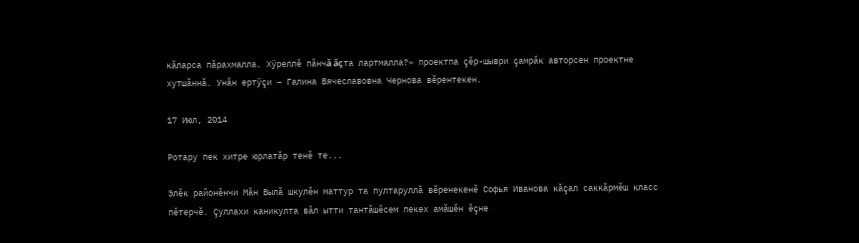кăларса пăрахмалла. Хÿреллĕ пăнчă ăçта лартмалла?» проектпа çĕр-шыври çамрăк авторсен проектне хутшăннă. Унăн ертÿçи – Галина Вячеславовна Чернова вĕрентекен.

17 Июл, 2014

Ротару пек хитре юрлатăр тенĕ те...

Элĕк районĕнчи Мăн Вылă шкулĕн маттур та пултаруллă вĕренекенĕ Софья Иванова кăçал саккăрмĕш класс пĕтерчĕ. Çуллахи каникулта вăл ытти тантăшĕсем пекех амăшĕн ĕçне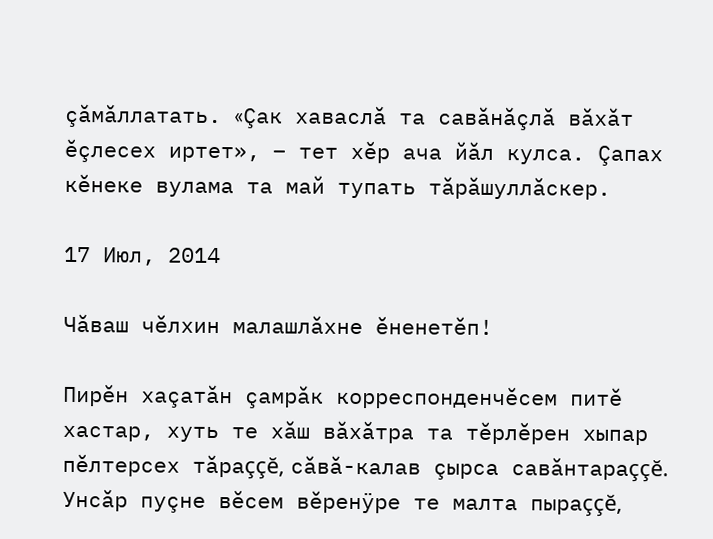çăмăллатать. «Çак хаваслă та савăнăçлă вăхăт ĕçлесех иртет», – тет хĕр ача йăл кулса. Çапах кĕнеке вулама та май тупать тăрăшуллăскер.

17 Июл, 2014

Чăваш чĕлхин малашлăхне ĕненетĕп!

Пирĕн хаçатăн çамрăк корреспонденчĕсем питĕ хастар, хуть те хăш вăхăтра та тĕрлĕрен хыпар пĕлтерсех тăраççĕ, сăвă-калав çырса савăнтараççĕ. Унсăр пуçне вĕсем вĕренÿре те малта пыраççĕ,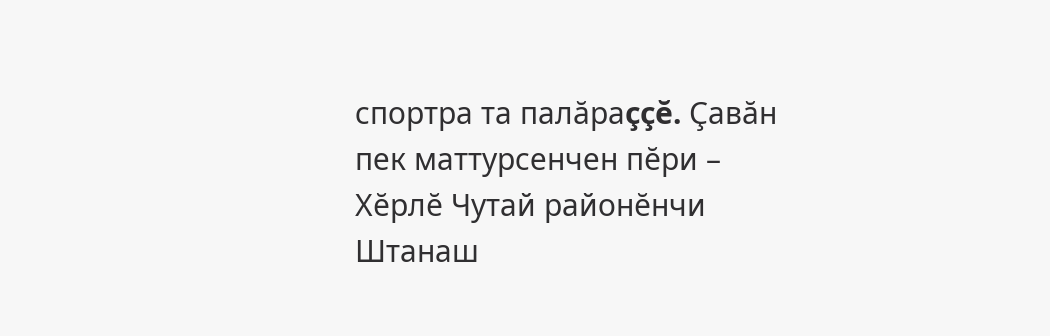спортра та палăраççĕ. Çавăн пек маттурсенчен пĕри – Хĕрлĕ Чутай районĕнчи Штанаш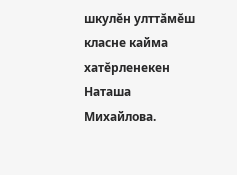шкулĕн улттăмĕш класне кайма хатĕрленекен Наташа Михайлова.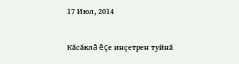17 Июл, 2014

Кăсăклă ĕçе инçетрен туйнă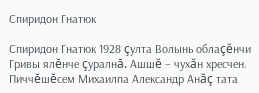Спиридон Гнатюк

Спиридон Гнатюк 1928 çулта Волынь облаçĕнчи Гривы ялĕнче çуралнă. Ашшĕ – чухăн хресчен. Пиччĕшĕсем Михаилпа Александр Анăç тата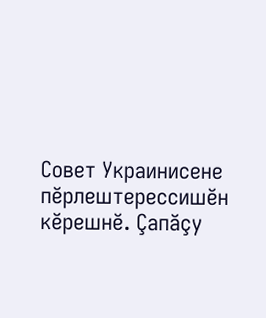Совет Украинисене пĕрлештерессишĕн кĕрешнĕ. Çапăçу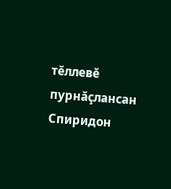тĕллевĕ пурнăçлансан Спиридон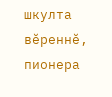шкулта вĕреннĕ, пионера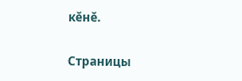кĕнĕ.

Страницы